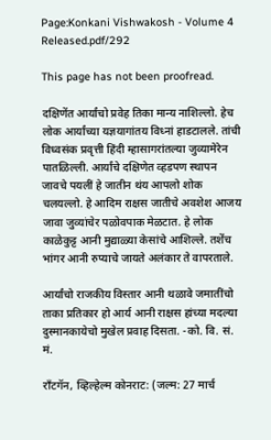Page:Konkani Vishwakosh - Volume 4 Released.pdf/292

This page has not been proofread.

दक्षिणेंत आर्यांचो प्रवेह तिका मान्य नाशिल्लो. हेच लोक आर्यांच्या यज्ञयागांतय विध्नां हाडटालले. तांची विध्वसंक प्रवृत्ती हिंदी म्हासागरांतल्या जुव्यामेरेन पातळिल्ली. आर्यांचे दक्षिणेत व्हडपण स्थापन जावचे पयलीं हे जातीन थंय आपलो शोक चलयल्लो. हे आदिम राक्षस जातीचे अवशेश आजय जावा जुव्यांचेर पळोवपाक मेळटात. हे लोक काळेकुट्ट आनी मुद्याळ्या केसांचे आशिल्ले. तशेंच भांगर आनी रुप्याचे जायते अलंकार ते वापरताले.

आर्यांचो राजकीय विस्तार आनी थळावे जमातींचो ताका प्रतिकार हो आर्य आनी राक्षस हांच्या मदल्या दुस्मानकायेचो मुखेल प्रवाह दिसता. -को. वि. सं. मं.

राँटगॅन, व्हिल्हेल्म कोनराट: (जल्म: 27 मार्च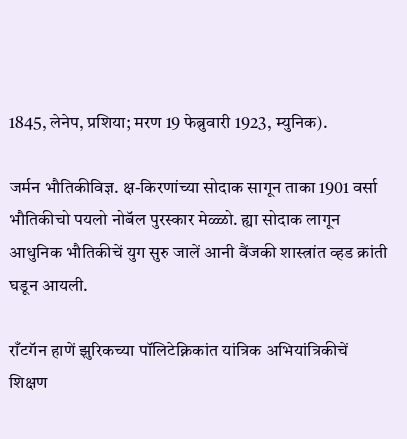1845, लेनेप, प्रशिया; मरण 19 फेब्रुवारी 1923, म्युनिक).

जर्मन भौतिकीविज्ञ. क्ष-किरणांच्या सोदाक सागून ताका 1901 वर्सा भौतिकीचो पयलो नोबॅल पुरस्कार मेळ्ळो. ह्या सोदाक लागून आधुनिक भौतिकीचें युग सुरु जालें आनी वैंजकी शास्त्रांत व्हड क्रांती घडून आयली.

राँटगॅन हाणें झुरिकच्या पॉलिटेक्निकांत यांत्रिक अभियांत्रिकीचें शिक्षण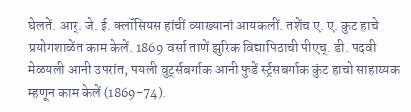घेलतें. आर्. जे. ई. क्लॉसियस हांचीं व्याख्यानां आयकलीं. तशेंच ए. ए. कुट हाचे प्रयोगशाळेंत काम केलें. 1869 वर्सा ताणें झुरिक विद्यापिठाची पीएच्. डी. पदवी मेळयली आनी उपरांत, पयली वुर्ट्सबर्गाक आनी फुडें र्स्ट्रसबर्गाक कुंट हाचो साहाय्यक म्हणून काम केलें (1869-74).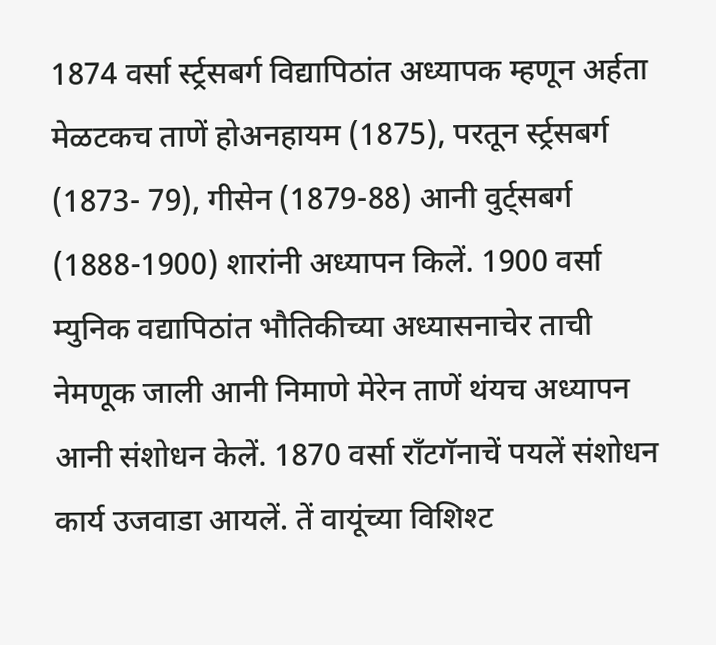1874 वर्सा र्स्ट्रसबर्ग विद्यापिठांत अध्यापक म्हणून अर्हता मेळटकच ताणें होअनहायम (1875), परतून र्स्ट्रसबर्ग (1873- 79), गीसेन (1879-88) आनी वुर्ट्सबर्ग (1888-1900) शारांनी अध्यापन किलें. 1900 वर्सा म्युनिक वद्यापिठांत भौतिकीच्या अध्यासनाचेर ताची नेमणूक जाली आनी निमाणे मेरेन ताणें थंयच अध्यापन आनी संशोधन केलें. 1870 वर्सा राँटगॅनाचें पयलें संशोधन कार्य उजवाडा आयलें. तें वायूंच्या विशिश्ट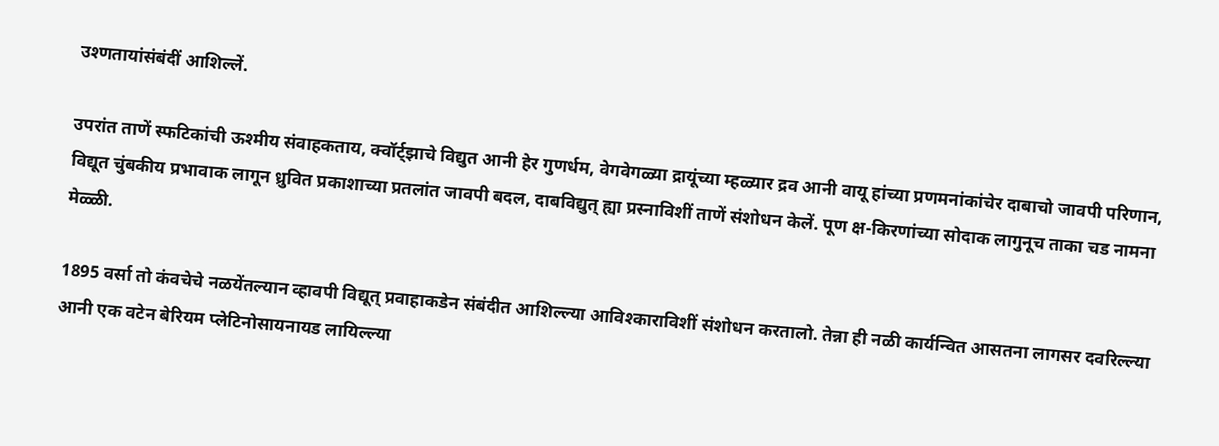उश्णतायांसंबंदीं आशिल्लें.

उपरांत ताणें स्फटिकांची ऊश्मीय संवाहकताय, क्वॉर्ट्झाचे विद्युत आनी हेर गुणर्धम, वेगवेगळ्या द्रायूंच्या म्हळ्यार द्रव आनी वायू हांच्या प्रणमनांकांचेर दाबाचो जावपी परिणान, विद्यूत चुंबकीय प्रभावाक लागून ध्रुवित प्रकाशाच्या प्रतलांत जावपी बदल, दाबविद्युत् ह्या प्रस्नाविशीं ताणें संशोधन केलें. पूण क्ष-किरणांच्या सोदाक लागुनूच ताका चड नामना मेळ्ळी.

1895 वर्सा तो कंवचेचे नळयेंतल्यान व्हावपी विद्यूत् प्रवाहाकडेन संबंदीत आशिल्ल्या आविश्काराविशीं संशोधन करतालो. तेन्ना ही नळी कार्यन्वित आसतना लागसर दवरिल्ल्या आनी एक वटेन बेरियम प्लेटिनोसायनायड लायिल्ल्या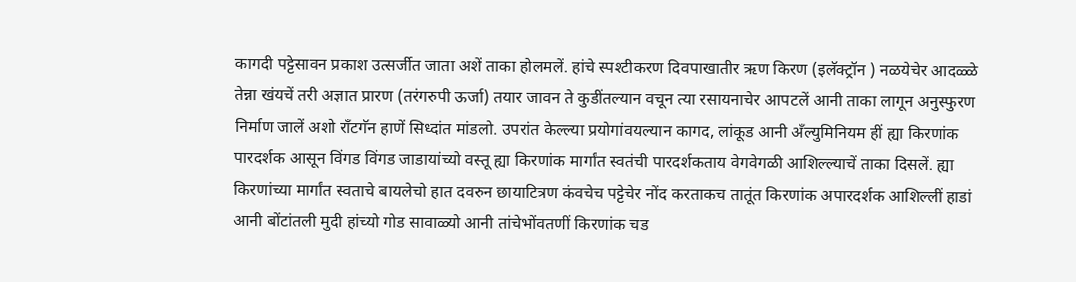कागदी पट्टेसावन प्रकाश उत्सर्जीत जाता अशें ताका होलमलें. हांचे स्पश्टीकरण दिवपाखातीर ऋण किरण (इलॅक्ट्रॉन ) नळयेचेर आदळ्ळे तेन्ना खंयचें तरी अज्ञात प्रारण (तरंगरुपी ऊर्जा) तयार जावन ते कुडींतल्यान वचून त्या रसायनाचेर आपटलें आनी ताका लागून अनुस्फुरण निर्माण जालें अशो राँटगॅन हाणें सिध्दांत मांडलो. उपरांत केल्ल्या प्रयोगांवयल्यान कागद, लांकूड आनी अँल्युमिनियम हीं ह्या किरणांक पारदर्शक आसून विंगड विंगड जाडायांच्यो वस्तू ह्या किरणांक मार्गांत स्वतंची पारदर्शकताय वेगवेगळी आशिल्ल्याचें ताका दिसलें. ह्या किरणांच्या मार्गांत स्वताचे बायलेचो हात दवरुन छायाटित्रण कंवचेच पट्टेचेर नोंद करताकच तातूंत किरणांक अपारदर्शक आशिल्लीं हाडां आनी बोंटांतली मुदी हांच्यो गोड सावाळ्यो आनी तांचेभोंवतणीं किरणांक चड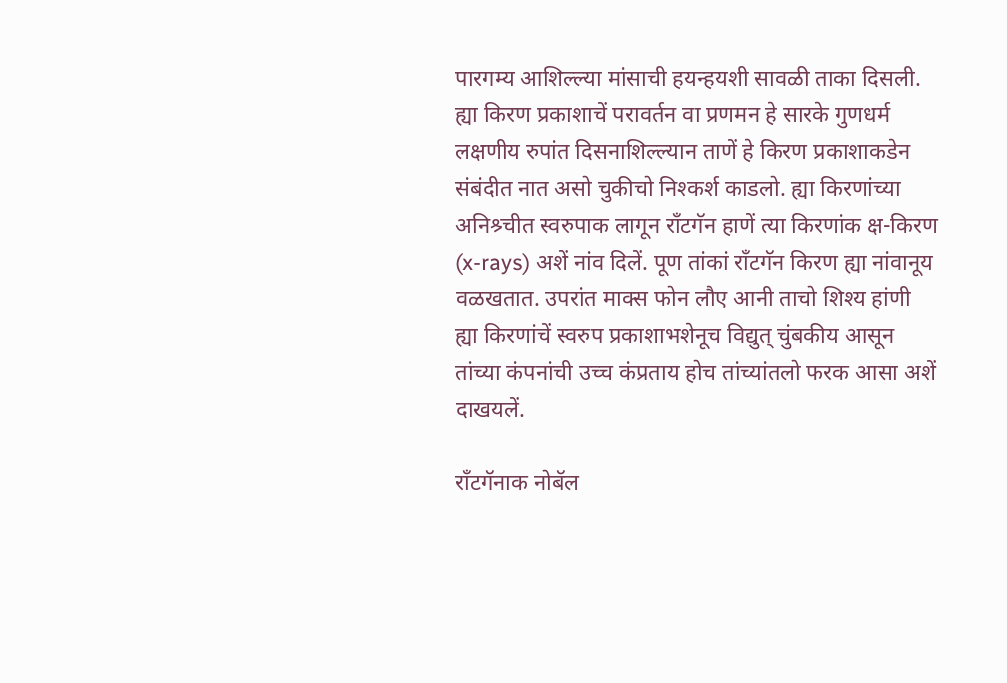पारगम्य आशिल्ल्या मांसाची हयन्हयशी सावळी ताका दिसली. ह्या किरण प्रकाशाचें परावर्तन वा प्रणमन हे सारके गुणधर्म लक्षणीय रुपांत दिसनाशिल्ल्यान ताणें हे किरण प्रकाशाकडेन संबंदीत नात असो चुकीचो निश्कर्श काडलो. ह्या किरणांच्या अनिश्र्चीत स्वरुपाक लागून राँटगॅन हाणें त्या किरणांक क्ष-किरण (x-rays) अशें नांव दिलें. पूण तांकां राँटगॅन किरण ह्या नांवानूय वळखतात. उपरांत माक्स फोन लौए आनी ताचो शिश्य हांणी ह्या किरणांचें स्वरुप प्रकाशाभशेनूच विद्युत् चुंबकीय आसून तांच्या कंपनांची उच्च कंप्रताय होच तांच्यांतलो फरक आसा अशें दाखयलें.

राँटगॅनाक नोबॅल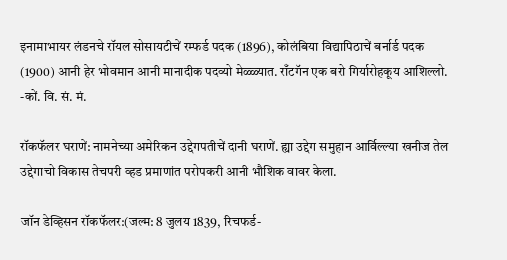इनामाभायर लंडनचे रॉयल सोसायटीचें रम्फर्ड पदक (1896), कोलंबिया विद्यापिठाचें बर्नार्ड पदक (1900) आनी हेर भोवमान आनी मानादीक पदव्यो मेळ्ळ्यात. राँटगॅन एक बरो गिर्यारोहकूय आशिल्लो. -कों. वि. सं. मं.

रॉकफॅलर घराणें: नामनेच्या अमेरिकन उद्देगपतीचें दानी घराणें. ह्या उद्देग समुहान आर्विल्ल्या खनीज तेल उद्देगाचो विकास तेचपरी व्हड प्रमाणांत परोपकरी आनी भौशिक वावर केला.

जॉन डेव्हिसन रॉकफॅलर:(जल्म: 8 जुलय 1839, रिचफर्ड-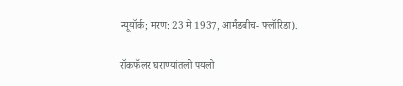न्यूयॉर्क; मरण: 23 मे 1937, आर्मंडबीच- फ्लॉरिडा).

रॉकफॅलर घराण्यांतलो पयलो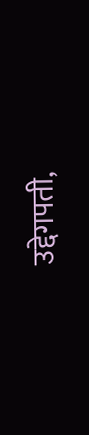उद्देगपती,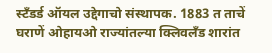स्टँडर्ड ऑयल उद्देगाचो संस्थापक. 1883 त ताचें घराणें ओहायओ राज्यांतल्या क्लिवलँड शारांत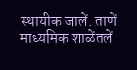स्थायीक जालें. ताणें माध्यमिक शाळेंतलें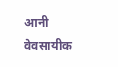आनी वेवसायीक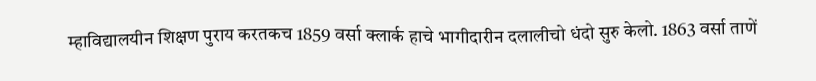म्हाविद्यालयीन शिक्षण पुराय करतकच 1859 वर्सा क्लार्क हाचे भागीदारीन दलालीचो धंदो सुरु केलो. 1863 वर्सा ताणें